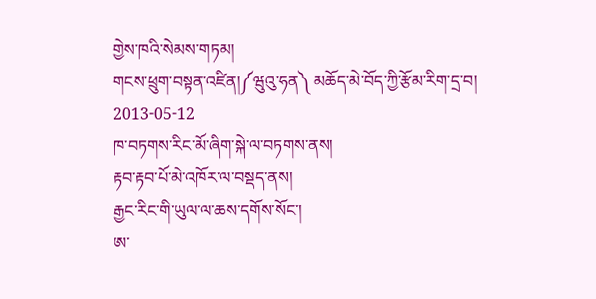གྱེས་ཁའི་སེམས་གཏམ།
གངས་ཕྲུག་བསྟན་འཛིན།༼ཝུའུ་ཧན༽ མཆོད་མེ་བོད་ཀྱི་རྩོམ་རིག་དྲ་བ། 2013-05-12
ཁ་བཏགས་རིང་མོ་ཞིག་སྐེ་ལ་བཏགས་ནས།
རྟབ་རྟབ་པོ་མེ་འཁོར་ལ་བསྡད་ནས།
རྒྱང་རིང་གི་ཡུལ་ལ་ཆས་དགོས་སོང་།
ཨ་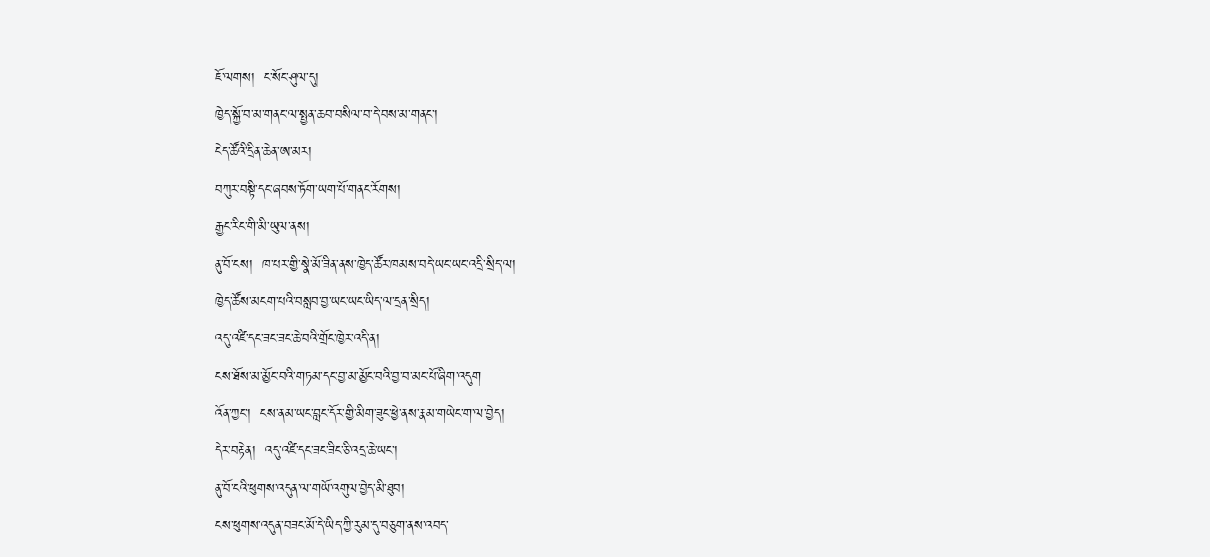ཇོ་ལགས།  ང་སོང་ཤུལ་དུ།
ཁྱེད་སྐྱོ་བ་མ་གནང་ལ་སྤྱན་ཆབ་བསིལ་བ་དེ་བས་མ་གནང་།
ངེད་ཚོའི་དྲིན་ཆེན་ཨ་མར།
བཀུར་བསྟི་དང་ཞབས་ཏོག་ཡག་པོ་གནང་རོགས།
རྒྱང་རིང་གི་མི་ཡུལ་ནས།
ནུ་བོ་ངས།  ཁ་པར་གྱི་སྣེ་མོ་ཟིན་ནས་ཁྱེད་ཚོར་ཁམས་བདེ་ཡང་ཡང་འདྲི་སྲིད་ལ།
ཁྱེད་ཚོས་མངག་པའི་བསླབ་བྱ་ཡང་ཡང་ཡིད་ལ་དྲན་སྲིད།
འདུ་འཛི་དང་ཟང་ཟང་ཆེ་བའི་གྲོང་ཁྱེར་འདི་ན།
ངས་ཐོས་མ་མྱོང་བའི་གཏམ་དང་བྱ་མ་མྱོང་བའི་བྱ་བ་མང་པོ་ཞིག་འདུག
འོན་ཀྱང་།  ངས་ནམ་ཡང་བླང་དོར་གྱི་མིག་ཟུང་ཕྱེ་ནས་རྣམ་གཡེང་ག་ལ་བྱེད།
དེར་བརྟེན།  འདུ་འཛི་དང་ཟང་ཟིང་ཅི་འདྲ་ཆེ་ཡང་།
ནུ་བོ་ངའི་ཕུགས་འདུན་ལ་གཡོ་འགུལ་བྱེད་མི་ཐུབ།
ངས་ཕུགས་འདུན་བཟང་མོ་དེ་ཡིད་ཀྱི་རུམ་དུ་བཅུག་ནས་འབད་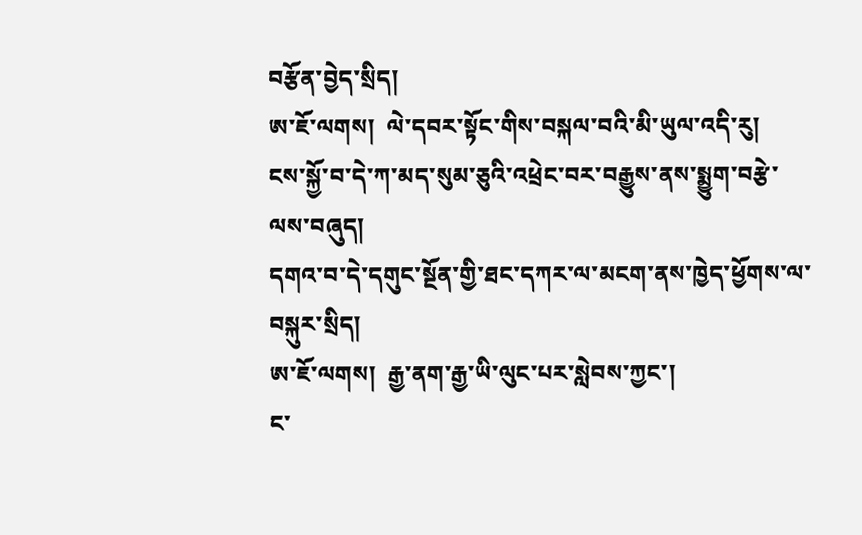བརྩོན་བྱེད་སྲིད།
ཨ་ཇོ་ལགས།  ལེ་དབར་སྟོང་གིས་བསྐལ་བའི་མི་ཡུལ་འདི་རུ།
ངས་སྐྱོ་བ་དེ་ཀ་མད་སུམ་ཅུའི་འཕྲེང་བར་བརྒྱུས་ནས་སྨྱུག་བརྩེ་ལས་བཞུད།
དགའ་བ་དེ་དགུང་སྔོན་གྱི་ཐང་དཀར་ལ་མངག་ནས་ཁྱེད་ཕྱོགས་ལ་བསྐུར་སྲིད།
ཨ་ཇོ་ལགས།  རྒྱ་ནག་རྒྱ་ཡི་ལུང་པར་སླེབས་ཀྱང་།
ང་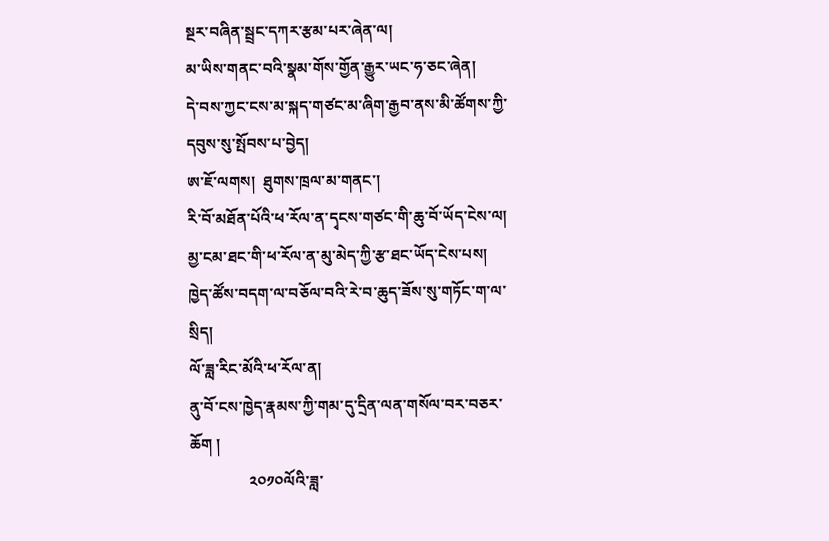སྔར་བཞིན་སྦྲང་དཀར་རྩམ་པར་ཞེན་ལ།
མ་ཡིས་གནང་བའི་སྣམ་གོས་གྱོན་རྒྱུར་ཡང་ཧ་ཅང་ཞེན།
དེ་བས་ཀྱང་ངས་མ་སྐད་གཙང་མ་ཞིག་རྒྱབ་ནས་མི་ཚོགས་ཀྱི་དབུས་སུ་སྤོབས་པ་བྱེད།
ཨ་ཇོ་ལགས།  ཐུགས་ཁྲལ་མ་གནང་།
རི་བོ་མཐོན་པོའི་ཕ་རོལ་ན་དྭངས་གཙང་གི་ཆུ་བོ་ཡོད་ངེས་ལ།
མྱ་ངམ་ཐང་གི་ཕ་རོལ་ན་མུ་མེད་ཀྱི་རྩ་ཐང་ཡོད་ངེས་པས།
ཁྱེད་ཚོས་བདག་ལ་བཅོལ་བའི་རེ་བ་ཆུད་ཟོས་སུ་གཏོང་ག་ལ་སྲིད།
ལོ་ཟླ་རིང་མོའི་ཕ་རོལ་ན།
ནུ་བོ་ངས་ཁྱེད་རྣམས་ཀྱི་གམ་དུ་དྲིན་ལན་གསོལ་བར་བཅར་ཆོག །
               ༢༠༡༠ལོའི་ཟླ་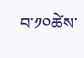བ་༡༠ཚེས་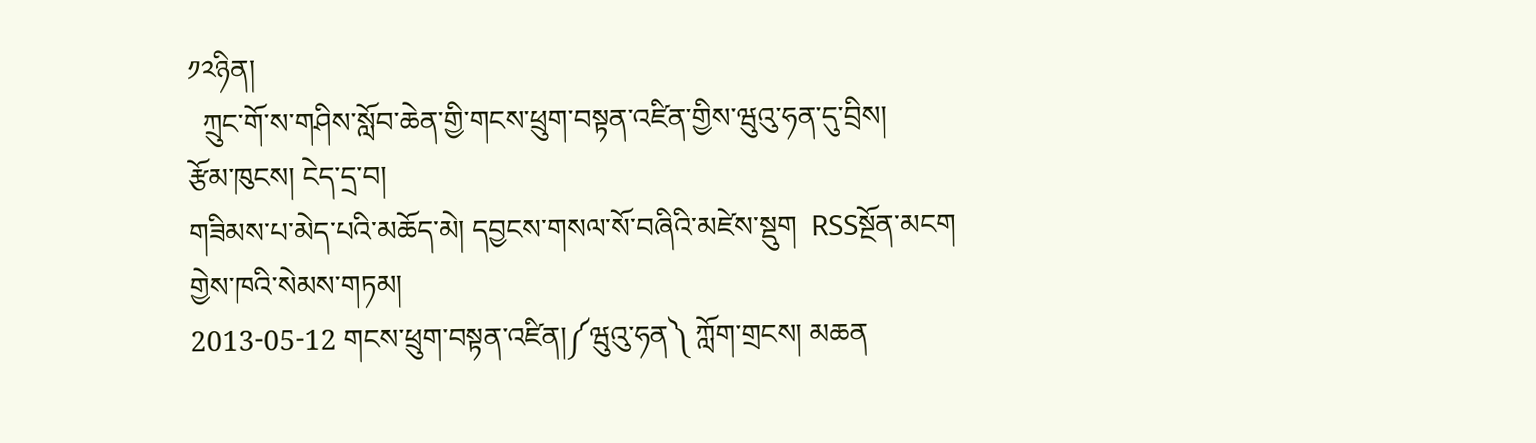༡༢ཉིན།
  ཀྲུང་གོ་ས་གཤིས་སློབ་ཆེན་གྱི་གངས་ཕྲུག་བསྟན་འཛིན་གྱིས་ཝུའུ་ཧན་དུ་བྲིས།
རྩོམ་ཁུངས། ངེད་དྲ་བ།
གཟིམས་པ་མེད་པའི་མཆོད་མེ། དབྱངས་གསལ་སོ་བཞིའི་མཛེས་སྡུག  RSSསྔོན་མངག
གྱེས་ཁའི་སེམས་གཏམ།
2013-05-12 གངས་ཕྲུག་བསྟན་འཛིན།༼ཝུའུ་ཧན༽ ཀློག་གྲངས། མཆན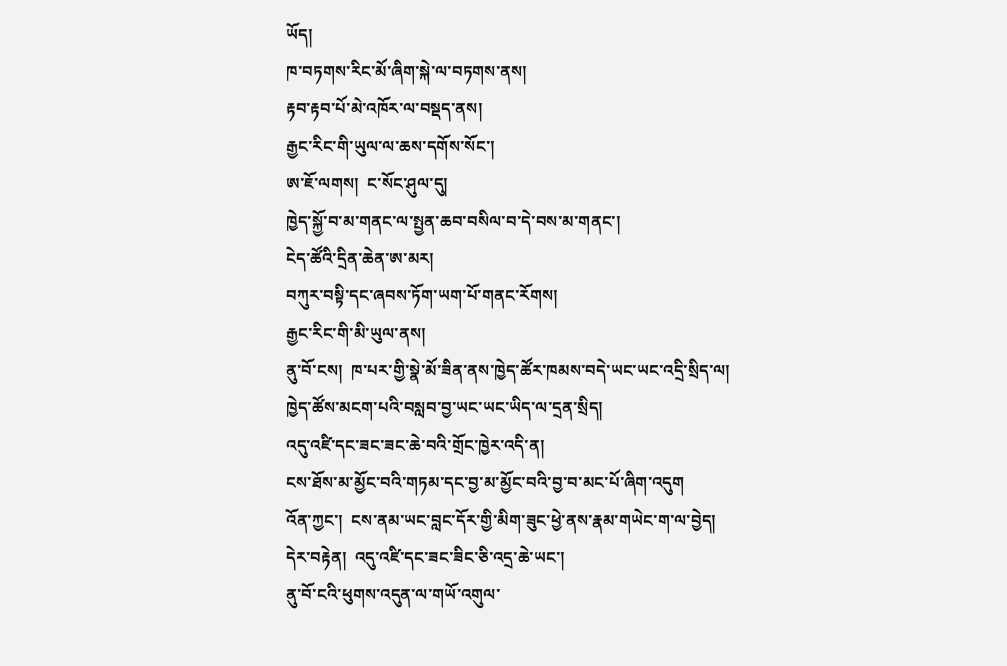ཡོད།
ཁ་བཏགས་རིང་མོ་ཞིག་སྐེ་ལ་བཏགས་ནས།
རྟབ་རྟབ་པོ་མེ་འཁོར་ལ་བསྡད་ནས།
རྒྱང་རིང་གི་ཡུལ་ལ་ཆས་དགོས་སོང་།
ཨ་ཇོ་ལགས།  ང་སོང་ཤུལ་དུ།
ཁྱེད་སྐྱོ་བ་མ་གནང་ལ་སྤྱན་ཆབ་བསིལ་བ་དེ་བས་མ་གནང་།
ངེད་ཚོའི་དྲིན་ཆེན་ཨ་མར།
བཀུར་བསྟི་དང་ཞབས་ཏོག་ཡག་པོ་གནང་རོགས།
རྒྱང་རིང་གི་མི་ཡུལ་ནས།
ནུ་བོ་ངས།  ཁ་པར་གྱི་སྣེ་མོ་ཟིན་ནས་ཁྱེད་ཚོར་ཁམས་བདེ་ཡང་ཡང་འདྲི་སྲིད་ལ།
ཁྱེད་ཚོས་མངག་པའི་བསླབ་བྱ་ཡང་ཡང་ཡིད་ལ་དྲན་སྲིད།
འདུ་འཛི་དང་ཟང་ཟང་ཆེ་བའི་གྲོང་ཁྱེར་འདི་ན།
ངས་ཐོས་མ་མྱོང་བའི་གཏམ་དང་བྱ་མ་མྱོང་བའི་བྱ་བ་མང་པོ་ཞིག་འདུག
འོན་ཀྱང་།  ངས་ནམ་ཡང་བླང་དོར་གྱི་མིག་ཟུང་ཕྱེ་ནས་རྣམ་གཡེང་ག་ལ་བྱེད།
དེར་བརྟེན།  འདུ་འཛི་དང་ཟང་ཟིང་ཅི་འདྲ་ཆེ་ཡང་།
ནུ་བོ་ངའི་ཕུགས་འདུན་ལ་གཡོ་འགུལ་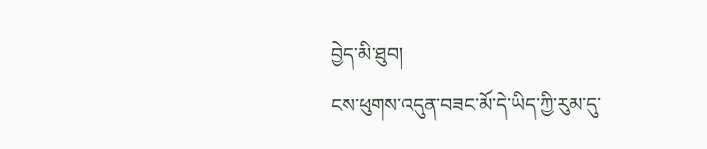བྱེད་མི་ཐུབ།
ངས་ཕུགས་འདུན་བཟང་མོ་དེ་ཡིད་ཀྱི་རུམ་དུ་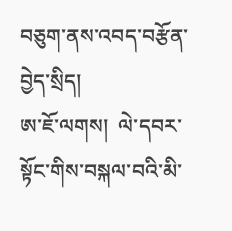བཅུག་ནས་འབད་བརྩོན་བྱེད་སྲིད།
ཨ་ཇོ་ལགས།  ལེ་དབར་སྟོང་གིས་བསྐལ་བའི་མི་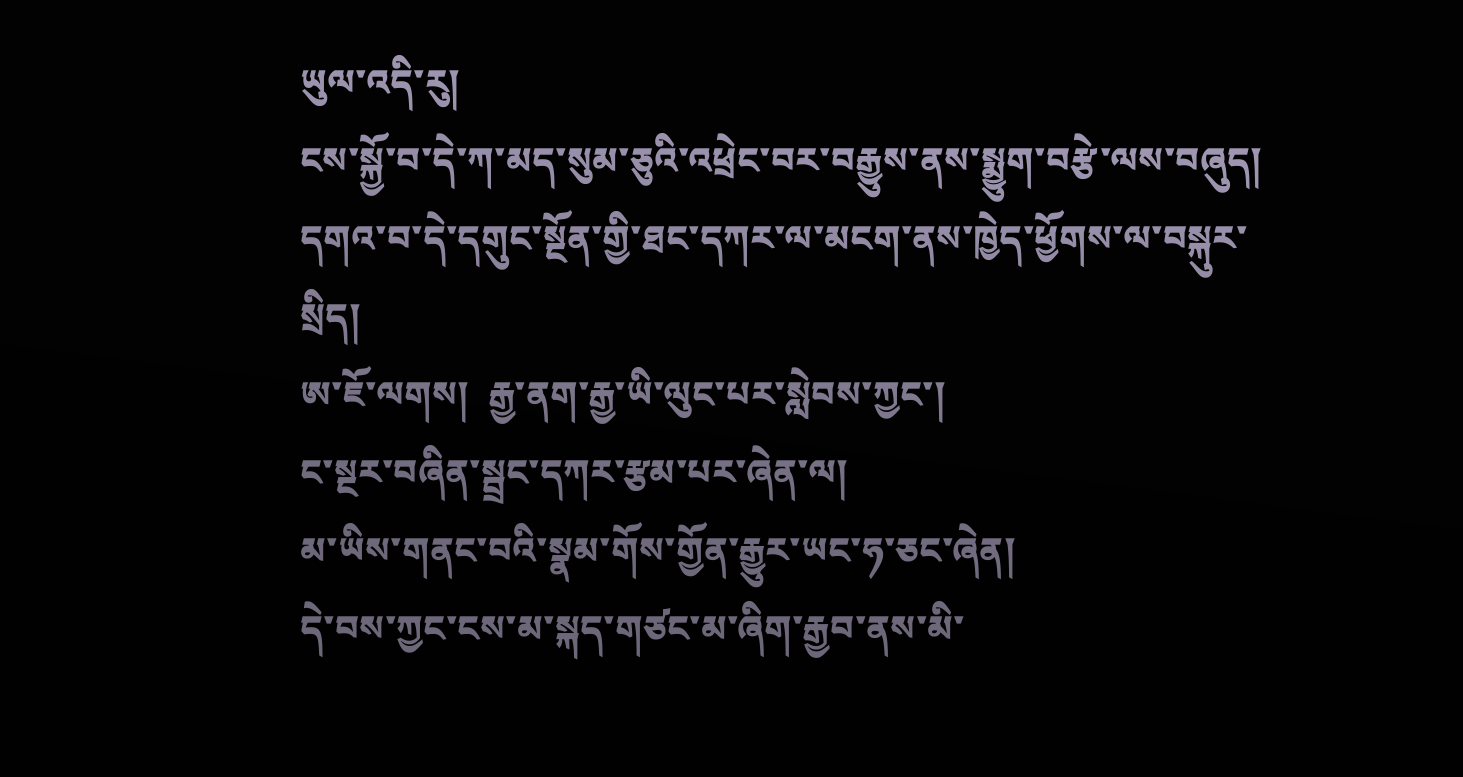ཡུལ་འདི་རུ།
ངས་སྐྱོ་བ་དེ་ཀ་མད་སུམ་ཅུའི་འཕྲེང་བར་བརྒྱུས་ནས་སྨྱུག་བརྩེ་ལས་བཞུད།
དགའ་བ་དེ་དགུང་སྔོན་གྱི་ཐང་དཀར་ལ་མངག་ནས་ཁྱེད་ཕྱོགས་ལ་བསྐུར་སྲིད།
ཨ་ཇོ་ལགས།  རྒྱ་ནག་རྒྱ་ཡི་ལུང་པར་སླེབས་ཀྱང་།
ང་སྔར་བཞིན་སྦྲང་དཀར་རྩམ་པར་ཞེན་ལ།
མ་ཡིས་གནང་བའི་སྣམ་གོས་གྱོན་རྒྱུར་ཡང་ཧ་ཅང་ཞེན།
དེ་བས་ཀྱང་ངས་མ་སྐད་གཙང་མ་ཞིག་རྒྱབ་ནས་མི་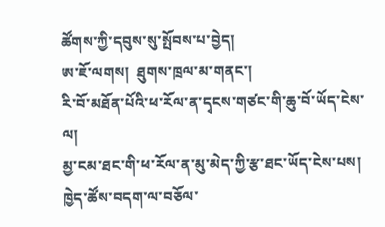ཚོགས་ཀྱི་དབུས་སུ་སྤོབས་པ་བྱེད།
ཨ་ཇོ་ལགས།  ཐུགས་ཁྲལ་མ་གནང་།
རི་བོ་མཐོན་པོའི་ཕ་རོལ་ན་དྭངས་གཙང་གི་ཆུ་བོ་ཡོད་ངེས་ལ།
མྱ་ངམ་ཐང་གི་ཕ་རོལ་ན་མུ་མེད་ཀྱི་རྩ་ཐང་ཡོད་ངེས་པས།
ཁྱེད་ཚོས་བདག་ལ་བཅོལ་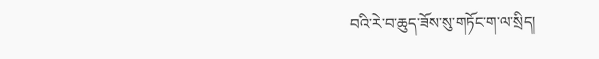བའི་རེ་བ་ཆུད་ཟོས་སུ་གཏོང་ག་ལ་སྲིད།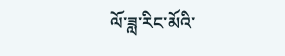ལོ་ཟླ་རིང་མོའི་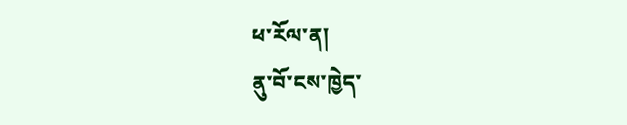ཕ་རོལ་ན།
ནུ་བོ་ངས་ཁྱེད་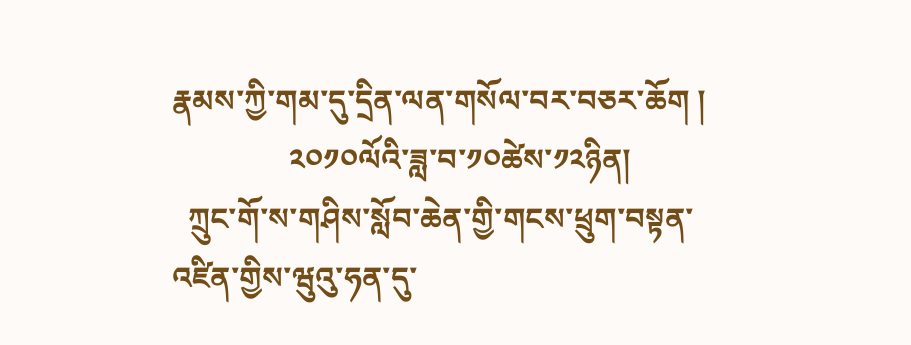རྣམས་ཀྱི་གམ་དུ་དྲིན་ལན་གསོལ་བར་བཅར་ཆོག །
               ༢༠༡༠ལོའི་ཟླ་བ་༡༠ཚེས་༡༢ཉིན།
  ཀྲུང་གོ་ས་གཤིས་སློབ་ཆེན་གྱི་གངས་ཕྲུག་བསྟན་འཛིན་གྱིས་ཝུའུ་ཧན་དུ་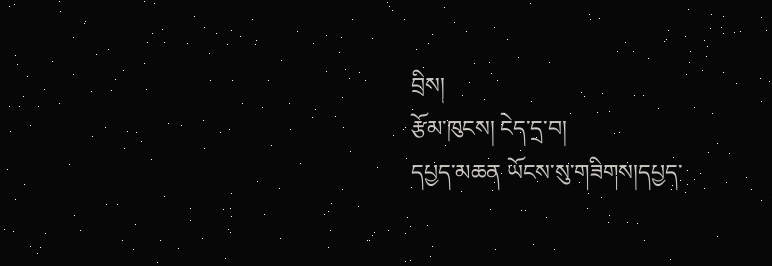བྲིས།
རྩོམ་ཁུངས། ངེད་དྲ་བ།
དཔྱད་མཆན ཡོངས་སུ་གཟིགས།དཔྱད་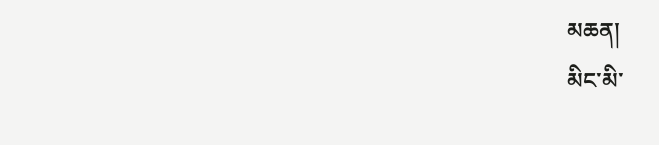མཆན།
མིང་མི་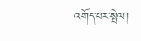འགོད་པར་སྤེལ།